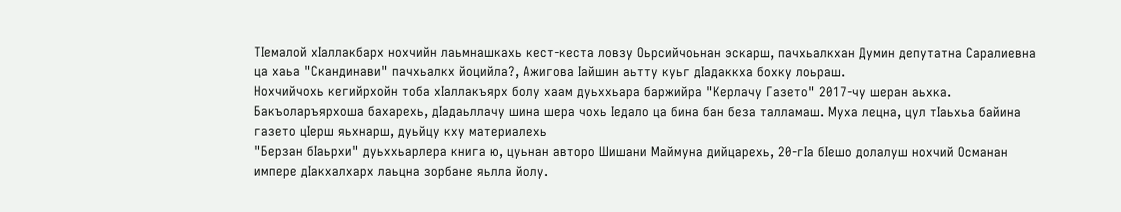ТIемалой хIаллакбарх нохчийн лаьмнашкахь кест-кеста ловзу Оьрсийчоьнан эскарш, пачхьалкхан Думин депутатна Саралиевна ца хаьа "Скандинави" пачхьалкх йоцийла?, Ажигова Iайшин аьтту куьг дIадаккха бохку лоьраш.
Нохчийчохь кегийрхойн тоба хIаллакъярх болу хаам дуьххьара баржийра "Керлачу Газето" 2017-чу шеран аьхка. Бакъоларъярхоша бахарехь, дIадаьллачу шина шера чохь Iедало ца бина бан беза талламаш. Муха лецна, цул тIаьхьа байина газето цIерш яьхнарш, дуьйцу кху материалехь
"Берзан бIаьрхи" дуьххьарлера книга ю, цуьнан авторо Шишани Маймуна дийцарехь, 20-гIа бIешо долалуш нохчий Османан импере дIакхалхарх лаьцна зорбане яьлла йолу.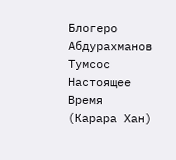Блогеро Абдурахманов Тумсос Настоящее Время (Карара Хан)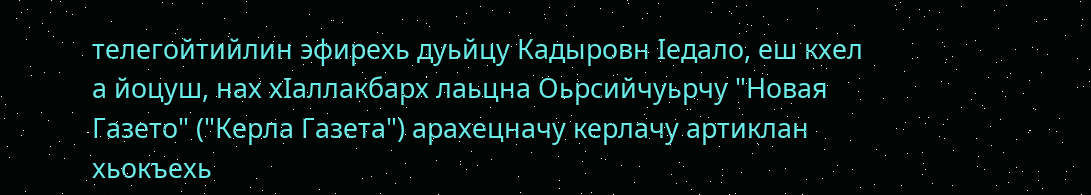телегойтийлин эфирехь дуьйцу Кадыровн Iедало, еш кхел а йоцуш, нах хIаллакбарх лаьцна Оьрсийчуьрчу "Новая Газето" ("Керла Газета") арахецначу керлачу артиклан хьокъехь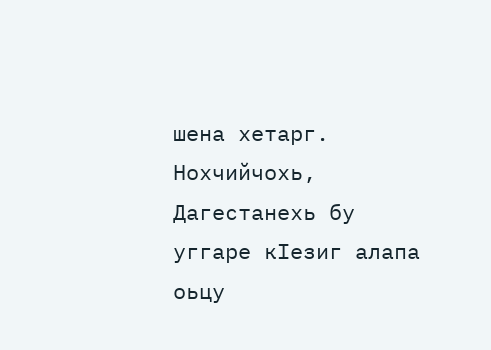шена хетарг.
Нохчийчохь, Дагестанехь бу уггаре кIезиг алапа оьцу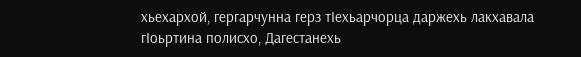хьехархой, гергарчунна герз тIехьарчорца даржехь лакхавала гIоьртина полисхо, Дагестанехь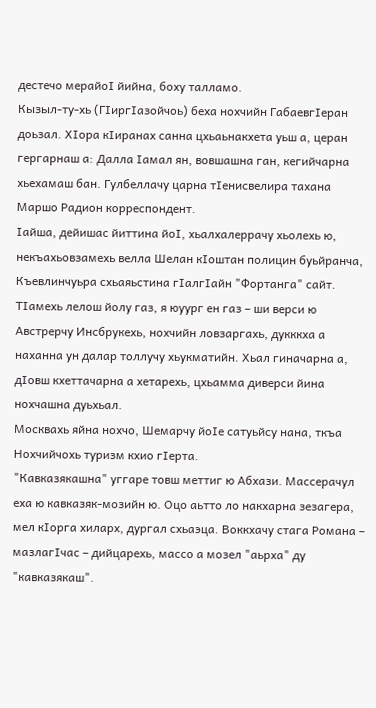дестечо мерайоI йийна, боху талламо.
Кызыл-ту-хь (ГIиргIазойчоь) беха нохчийн ГабаевгIеран доьзал. ХIора кIиранах санна цхьаьнакхета уьш а, церан гергарнаш а: Далла Iамал ян, вовшашна ган, кегийчарна хьехамаш бан. Гулбеллачу царна тIенисвелира тахана Маршо Радион корреспондент.
Iайша, дейишас йиттина йоI, хьалхалеррачу хьолехь ю, некъахьовзамехь велла Шелан кIоштан полицин буьйранча, Къевлинчуьра схьаяьстина гIалгIайн "Фортанга" сайт.
ТIамехь лелош йолу газ, я юуург ен газ – ши верси ю Австрерчу Инсбрукехь, нохчийн ловзаргахь, дукккха а наханна ун далар толлучу хьукматийн. Хьал гиначарна а, дIовш кхеттачарна а хетарехь, цхьамма диверси йина нохчашна дуьхьал.
Москвахь яйна нохчо, Шемарчу йоIе сатуьйсу нана, ткъа Нохчийчохь туризм кхио гIерта.
"Кавказякашна" уггаре товш меттиг ю Абхази. Массерачул еха ю кавказяк-мозийн ю. Оцо аьтто ло накхарна зезагера, мел кIорга хиларх, дургал схьаэца. Воккхачу стага Романа – мазлагIчас – дийцарехь, массо а мозел "аьрха" ду "кавказякаш".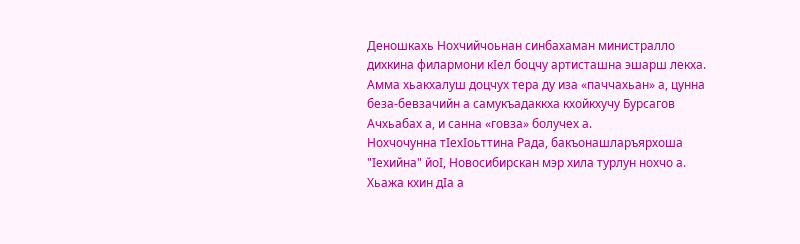Деношкахь Нохчийчоьнан синбахаман министралло дихкина филармони кIел боцчу артисташна эшарш лекха. Амма хьакхалуш доцчух тера ду иза «паччахьан» а, цунна беза-бевзачийн а самукъадаккха кхойкхучу Бурсагов Ачхьабах а, и санна «говза» болучех а.
Нохчочунна тIехIоьттина Рада, бакъонашларъярхоша "Iехийна" йоI, Новосибирскан мэр хила турлун нохчо а.
Хьажа кхин дIа а